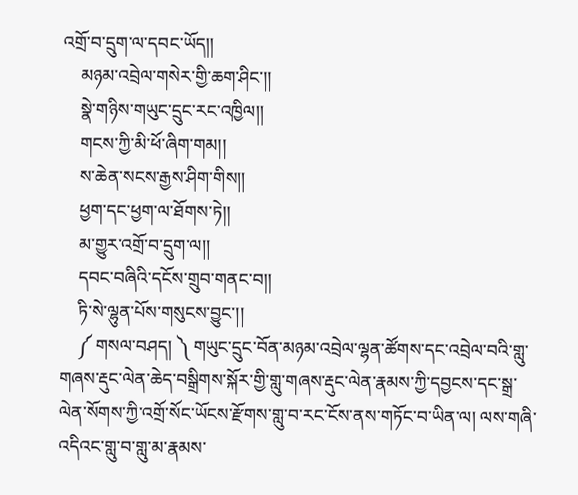འགྲོ་བ་དྲུག་ལ་དབང་ཡོད།།
    མཉམ་འབྲེལ་གསེར་གྱི་ཆག་ཤིང་།།
    སྣེ་གཉིས་གཡུང་དྲུང་རང་འཁྱིལ།།
    གངས་ཀྱི་མི་ཕོ་ཞིག་གམ།།
    ས་ཆེན་སངས་རྒྱས་ཤིག་གིས།།
    ཕྱག་དང་ཕྱག་ལ་ཐོགས་ཏེ།།
    མ་གྱུར་འགྲོ་བ་དྲུག་ལ།།
    དབང་བཞིའི་དངོས་གྲུབ་གནང་བ།།
    ཏི་སེ་ལྷུན་པོས་གསུངས་བྱུང་།།
    ༼ གསལ་བཤད། ༽ གཡུང་དྲུང་བོན་མཉམ་འབྲེལ་ལྷན་ཚོགས་དང་འབྲེལ་བའི་གླུ་གཞས་རྡུང་ལེན་ཆེད་བསྒྲིགས་སྐོར་གྱི་གླུ་གཞས་རྡུང་ལེན་རྣམས་ཀྱི་དབྱངས་དང་སྒྲ་ལེན་སོགས་ཀྱི་འགྲོ་སོང་ཡོངས་རྫོགས་གླུ་བ་རང་ངོས་ནས་གཏོང་བ་ཡིན་ལ། ལས་གཞི་འདིའང་གླུ་བ་གླུ་མ་རྣམས་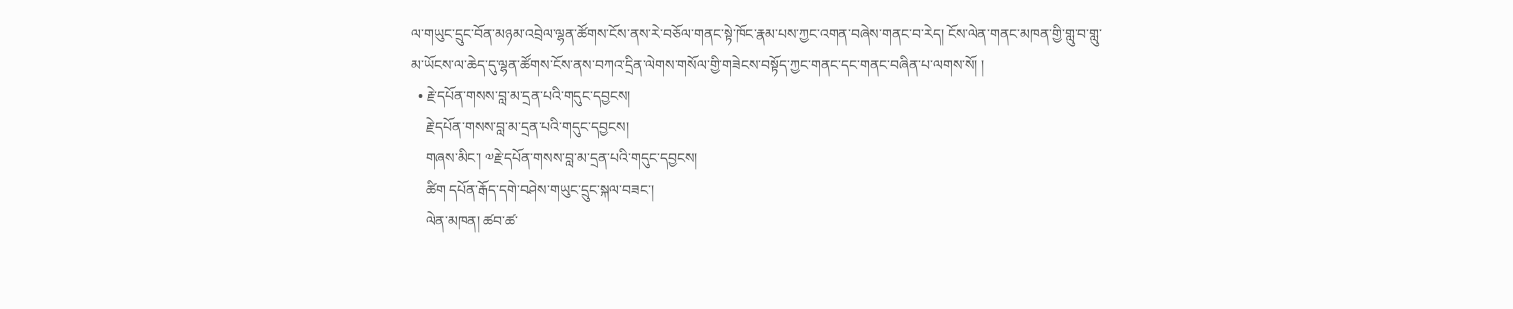ལ་གཡུང་དྲུང་བོན་མཉམ་འབྲེལ་ལྷན་ཚོགས་ངོས་ནས་རེ་བཅོལ་གནང་སྟེ་ཁོང་རྣམ་པས་ཀྱང་འགན་བཞེས་གནང་བ་རེད། ངོས་ལེན་གནང་མཁན་གྱི་གླུ་བ་གླུ་མ་ཡོངས་ལ་ཆེད་དུ་ལྷན་ཚོགས་ངོས་ནས་བཀའ་དྲིན་ལེགས་གསོལ་གྱི་གཟེངས་བསྟོད་ཀྱང་གནང་དང་གནང་བཞིན་པ་ལགས་སོ། །
  • རྗེ་དཔོན་གསས་བླ་མ་དྲན་པའི་གདུང་དབྱངས།
    རྗེ་དཔོན་གསས་བླ་མ་དྲན་པའི་གདུང་དབྱངས།
    གཞས་མིང་། ༧རྗེ་དཔོན་གསས་བླ་མ་དྲན་པའི་གདུང་དབྱངས།
    ཚིག དཔོན་རྒོད་དགེ་བཤེས་གཡུང་དྲུང་སྐལ་བཟང་།
    ལེན་མཁན། ཚབ་ཚ་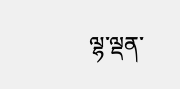ལྷ་ལྡན་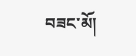བཟང་མོ།